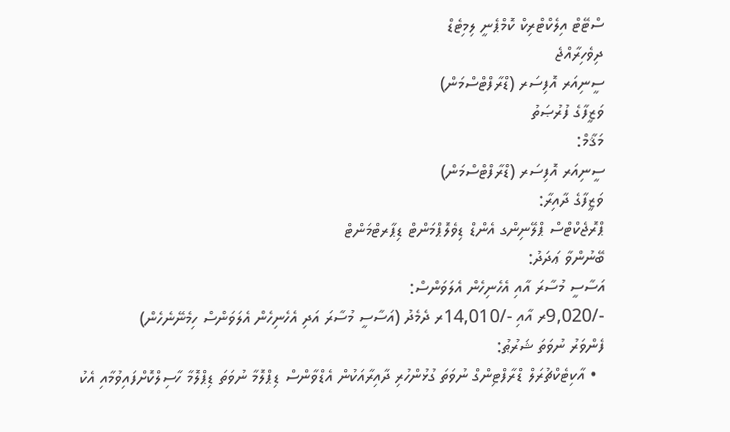ސްޓޭޓް އިލެކްޓްރިކް ކޮމްޕެނީ ލިމިޓެޑް
ދިވެހިރާއްޖެ
ސީނިއަރ އޮފިސަރ (ޑްރާފްޓްސްމަން)
ވަޒީފާގެ ފުރުޞަތު
މަޤާމް:
ސީނިއަރ އޮފިސަރ (ޑްރާފްޓްސްމަން)
ވަޒީފާގެ ދާއިރާ:
ޕްރޮޖެކްޓްސް ޕްލޭނިންގ އެންޑް ޑިވެލޮޕްމަންޓް ޑިޕާރޓްމަންޓް
ބޭނުންވާ ޢަދަދު:
އަސާސީ މުސާރަ އާއި އެހެނިހެން އެލަވަންސް:
-/9,020ރ އާއި -/14,010ރ ދެމެދު (އަސާސީ މުސާރަ އަދި އެހެނިހެން އެލަވަންސް ހިމެނޭނެހެން)
ފެންވަރު ނުވަތަ ޝަރުޠު:
  • އާކިޓެކްޗުރަލް ޑްރާފްޓިންގް ނުވަތަ ގުޅުންހުރި ދާއިރާއަކުން އެޑްވާންސް ޑިޕްލޮމާ ނުވަތަ ޑިޕްލޮމާ ހާސިލްކޮށްފައިވުމާއި އެކު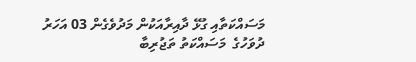މަސައްކަތާއި ގުޅޭ ދާއިރާއަކުން މަދުވެގެން 03 އަހަރު ދުވަހުގެ  މަސައްކަތު ތަޖުރިބާ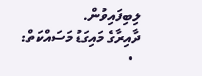ލިބިފައިވުން.
ދާއިރާގެ މައިގަޑު މަސައްކަތް:
  •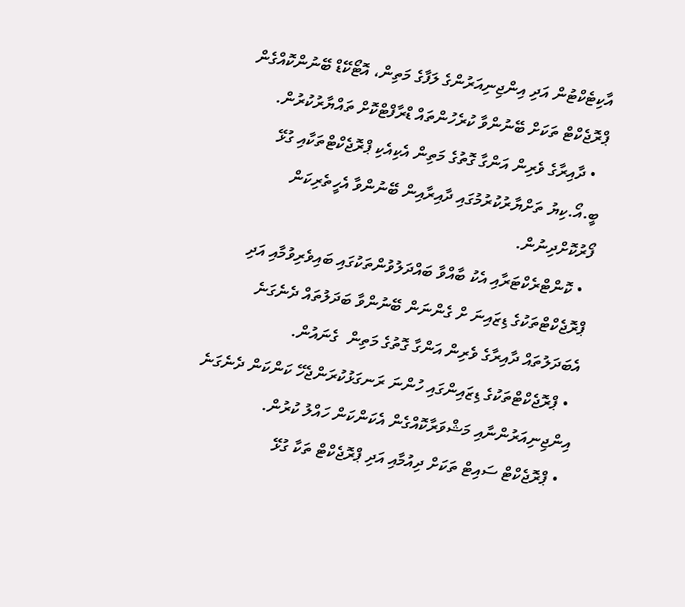އާކިޓެކްޓުން އަދި އިންޖިނިއަރުންގެ ލަފާގެ މަތިން، އޮޓޯކޭޑް ބޭނުންކޮއްގެން ޕްރޮޖެކްޓް ތަކަށް ބޭނުންވާ ކުރެހުންތައް ޑްރާފްޓްކޮށް ތައްޔާރުކުރުން.
  • ދާއިރާގެ ވެރިން އަންގާ ގޮތުގެ މަތިން އެކިއެކި ޕްރޮޖެކްޓްތަކާއި ގުޅޭ ބީ.އޯ.ކިޔު ތަށްޔާރުކުރުމުގައި ދާއިރާއިން ބޭނުންވާ އެހީތެރިކަން ފޯރުކޮށްދިނުން.
  • ކޮންޓްރެކްޓަރާއި އެކު ބާއްވާ ބައްދަލުވުންތަކުގައި ބައިވެރިވުމާއި އަދި ޕްރޮޖެކްޓްތަކުގެ ޑިޒައިނަ ށް ގެންނަން ބޭނުންވާ ބަދަލުތައް ދެނެގަނެ އެބަދަލުތައް ދާއިރާގެ ވެރިން އަންގާ ގޮތުގެ މަތިން  ގެނައުން.
  • ޕްރޮޖެކްޓްތަކުގެ ޑިޒައިންގައި ހުންނަ ރަނގަޅުކުރަންޖެހޭ ކަންކަން ދެނެގަނެ އިންޖިނިއަރުންނާއި މަޝްވަރާކޮއްގެން އެކަންކަން ހައްލު ކުރުން.
  • ޕްރޮޖެކްޓް ސައިޓް ތަކަށް ދިއުމާއި އަދި ޕްރޮޖެކްޓް ތަކާ ގުޅޭ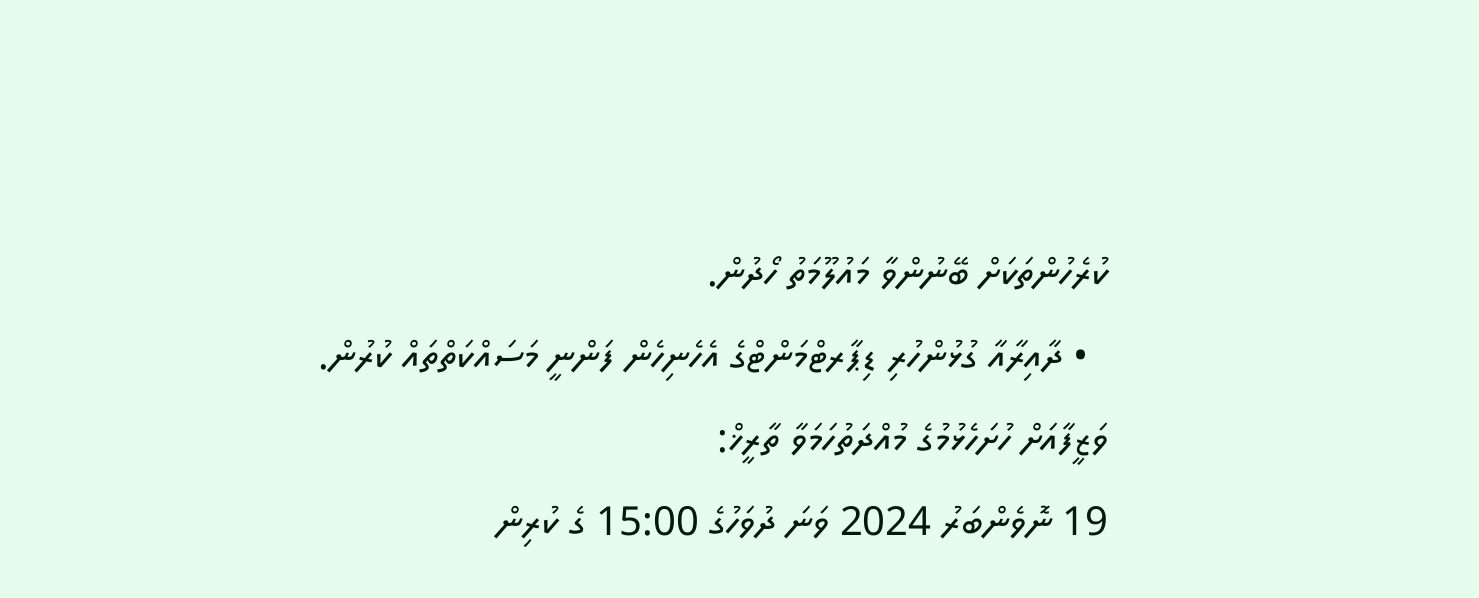ކުރެހުންތަކަށް ބޭނުންވާ މައުލޫމަތު ހޯދުން.
  • ދާއިރާއާ ގުޅުންހުރި ޑިޕާރޓްމަންޓްގެ އެހެނިހެން ފަންނީ މަސައްކަތްތައް ކުރުން.
ވަޒީފާއަށް ހުށަހެޅުމުގެ މުއްދަތުހަމަވާ ތާރީޚް:
19 ނޮވެންބަރު 2024 ވަނަ ދުވަހުގެ 15:00 ގެ ކުރިން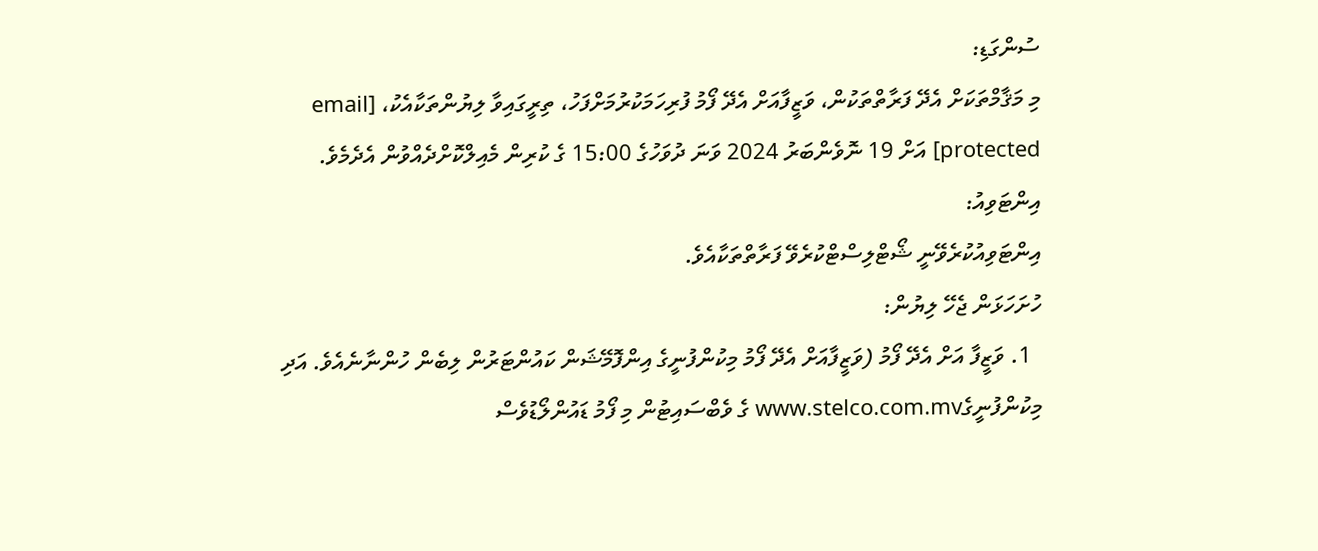ސުންގަޑި:
މި މަޤާމްތަކަށް އެދޭ ފަރާތްތަކުން، ވަޒީފާއަށް އެދޭ ފޯމު ފުރިހަމަކުރުމަށްފަހު، ތިރީގައިވާ ލިޔުންތަކާއެކު، [email protected] އަށް 19 ނޮވެންބަރު 2024 ވަނަ ދުވަހުގެ 15:00 ގެ ކުރިން މެއިލްކޮށްދެއްވުން އެދެމެވެ.
އިންޓަވިއު:
އިންޓަވިއުކުރެވޭނީ ޝޯޓްލިސްޓްކުރެވޭ ފަރާތްތަކާއެވެ.
ހުށަހަޅަން ޖެހޭ ލިޔުން:
  1. ވަޒީފާ އަށް އެދޭ ފޯމު (ވަޒީފާއަށް އެދޭ ފޯމު މިކުންފުނީގެ އިންފޮމޭޝަން ކައުންޓަރުން ލިބެން ހުންނާނެއެވެ. އަދި މިކުންފުނީގެwww.stelco.com.mv ގެ ވެބްސައިޓުން މި ފޯމު ޑައުންލޯޑުވެސް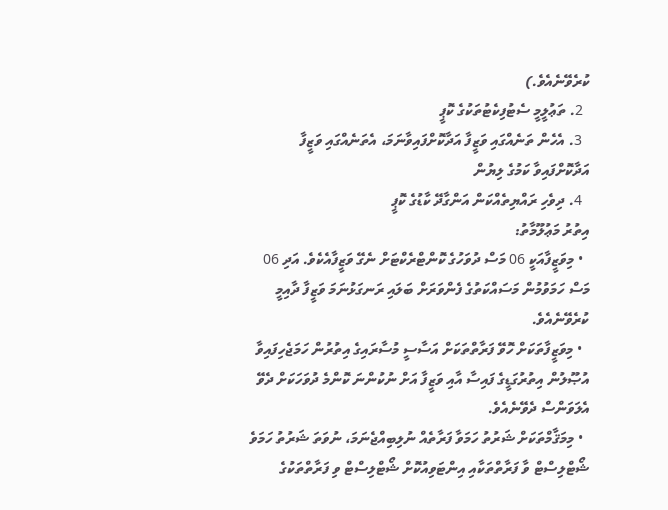ކުރެވޭނެއެވެ.)
  2. ތަޢުލީމީ ސެޓުފިކެޓުތަކުގެ ކޮޕީ
  3. އެހެން ތަނެއްގައި ވަޒީފާ އަދާކޮށްފައިވާނަމަ، އެތަނެއްގައި ވަޒީފާ އަދާކޮށްފައިވާ ކަމުގެ ލިޔުން
  4. ދިވެހި ރައްޔިތެއްކަން އަންގާދޭ ކާޑުގެ ކޮޕީ
އިތުރު މަޢުލޫމާތު:
  • މިވަޒީފާއަކީ 06 މަސް ދުވަހުގެ ކޮންޓްރެކްޓަށް ނެގޭ ވަޒީފާއެކެވެ. އަދި 06 މަސް ހަމަވުމުން މަސައްކަތުގެ ފެންވަރަށް ބަލައި ރަނގަޅުނަމަ ވަޒީފާ ދާއިމީ ކުރެވޭނެއެވެ.
  • މިވަޒީފާތަކަށް ހޮވޭ ފަރާތްތަކަށް އަސާސީ މުސާރައިގެ އިތުރުން ހަމަޖެހިފައިވާ އުޞޫލުން އިތުރުގަޑީގެ ފައިސާ އާއި ވަޒީފާ އަށް ނުކުންނަ ކޮންމެ ދުވަހަކަށް ދެވޭ އެލަވަންސް ދެވޭނެއެވެ.
  • މިމަޤާމްތަކަށް ޝަރުތު ހަމަވާ ފަރާތެއް ނުލިބިއްޖެނަމަ، ނުވަތަ ޝަރުތު ހަމަވެ ޝޯޓްލިސްޓް ވާ ފަރާތްތަކާއި އިންޓަވިއުކޮށް ޝޯޓްލިސްޓް ވި ފަރާތްތަކުގެ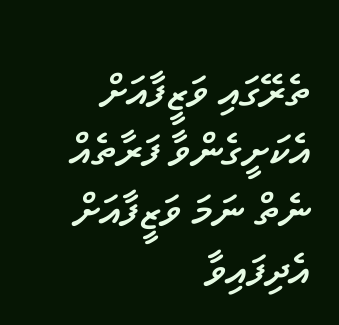ތެރޭގައި ވަޒީފާއަށް އެކަށީގެންވާ ފަރާތެއް ނެތް ނަމަ ވަޒީފާއަށް އެދިފައިވާ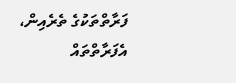ފަރާތްތަކުގެ ތެރެއިން، އެފަރާތްތައް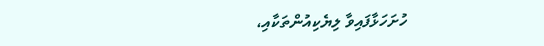ހުށަހަޅާފައިވާ ލިޔެކިއުންތަކާއި،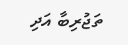ތަޖުރިބާ އަދި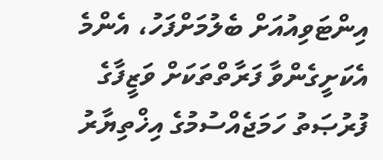އިންޓަވިއުއަށް ބެލުމަށްފަހު، އެންމެ އެކަށީގެންވާ ފަރާތްތަކަށް ވަޒީފާގެ ފުރުޞަތު ހަމަޖެއްސުމުގެ އިޚްތިޔާރު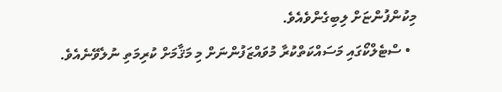މިކުންފުންޏަށް ލިބިގެންވެއެވެ.
  • ސްޓެލްކޯގައި މަސައްކަތްކުރާ މުވައްޒަފުންނަށް މި މަޤާމަށް ކުރިމަތި ނުލެވޭނެއެވެ.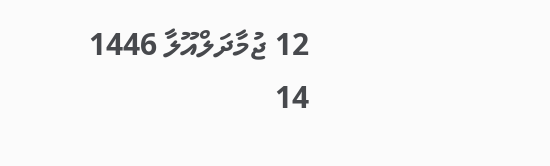12 ޖުމާދަލްއޫލާ 1446
14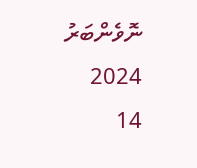ނޮވެންބަރު 2024
14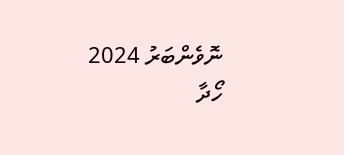ނޮވެންބަރު 2024
ހޯދާ